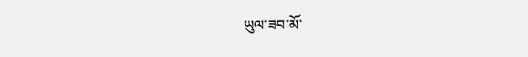ཡུལ་ཟབ་མོ་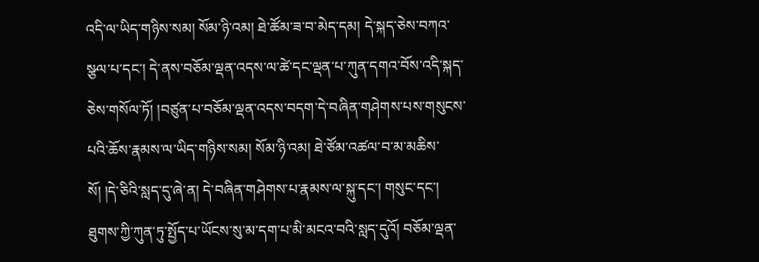འདི་ལ་ཡིད་གཉིས་སམ། སོམ་ཉི་འམ། ཐེ་ཚོམ་ཟ་བ་མེད་དམ། དེ་སྐད་ཅེས་བཀའ་སྩལ་པ་དང་། དེ་ནས་བཅོམ་ལྡན་འདས་ལ་ཚེ་དང་ལྡན་པ་ཀུན་དགའ་བོས་འདི་སྐད་ཅེས་གསོལ་ཏོ། །བཙུན་པ་བཅོམ་ལྡན་འདས་བདག་དེ་བཞིན་གཤེགས་པས་གསུངས་པའི་ཆོས་རྣམས་ལ་ཡིད་གཉིས་སམ། སོམ་ཉི་འམ། ཐེ་ཙོམ་འཚལ་བ་མ་མཆིས་སོ། །དེ་ཅིའི་སླད་དུ་ཞེ་ན། དེ་བཞིན་གཤེགས་པ་རྣམས་ལ་སྐུ་དང་། གསུང་དང་། ཐུགས་ཀྱི་ཀུན་ཏུ་སྤྱོད་པ་ཡོངས་སུ་མ་དག་པ་མི་མངའ་བའི་སླད་དུའོ། བཅོམ་ལྡན་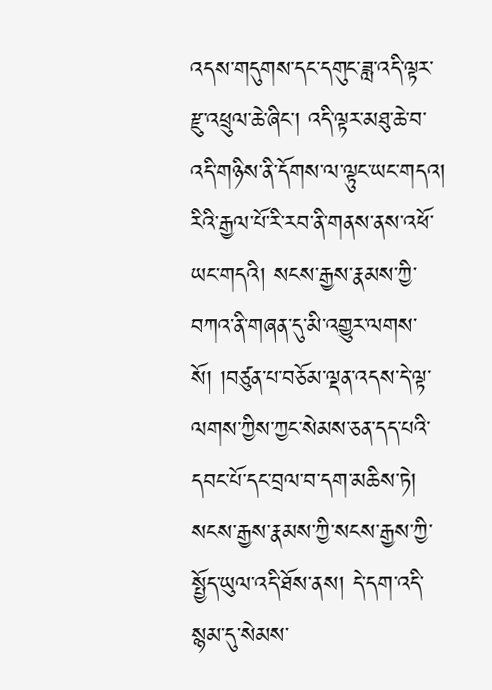འདས་གདུགས་དང་དགུང་ཟླ་འདི་ལྟར་རྫུ་འཕྲུལ་ཆེ་ཞིང་། འདི་ལྟར་མཐུ་ཆེ་བ་འདི་གཉིས་ནི་དོགས་ལ་ལྟུང་ཡང་གདའ། རིའི་རྒྱལ་པོ་རི་རབ་ནི་གནས་ནས་འཕོ་ཡང་གདའི། སངས་རྒྱས་རྣམས་ཀྱི་བཀའ་ནི་གཞན་དུ་མི་འགྱུར་ལགས་སོ། །བཙུན་པ་བཅོམ་ལྡན་འདས་དེ་ལྟ་ལགས་ཀྱིས་ཀྱང་སེམས་ཅན་དད་པའི་དབང་པོ་དང་བྲལ་བ་དག་མཆིས་ཏེ། སངས་རྒྱས་རྣམས་ཀྱི་སངས་རྒྱས་ཀྱི་སྤྱོད་ཡུལ་འདི་ཐོས་ནས། དེ་དག་འདི་སྙམ་དུ་སེམས་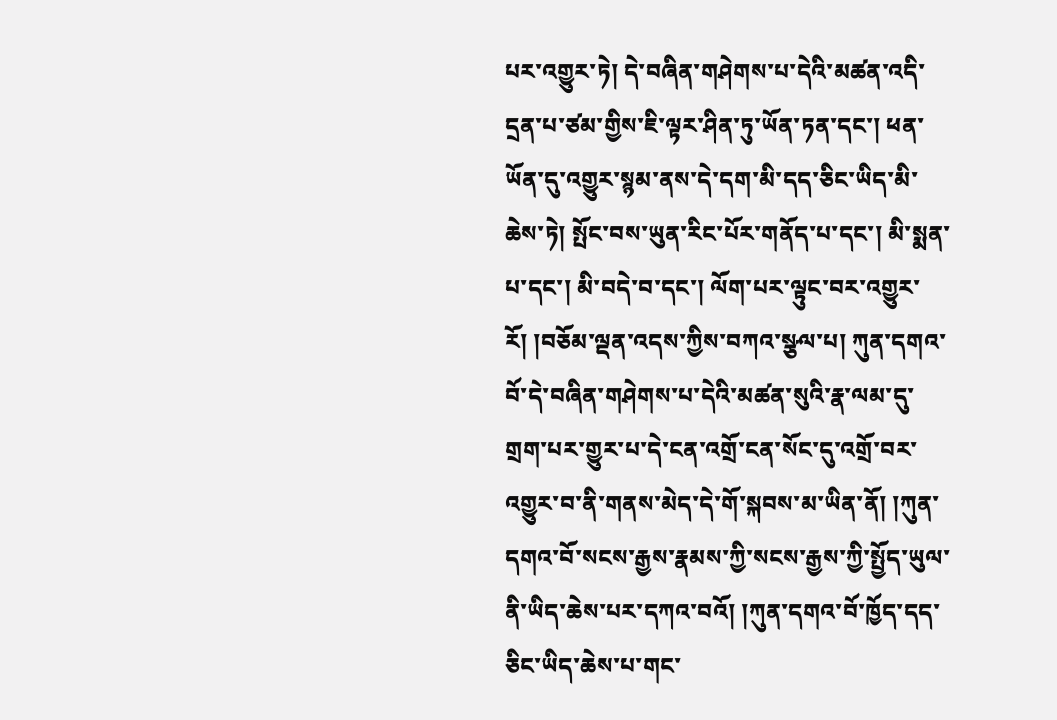པར་འགྱུར་ཏེ། དེ་བཞིན་གཤེགས་པ་དེའི་མཚན་འདི་དྲན་པ་ཙམ་གྱིས་ཇི་ལྟར་ཤིན་ཏུ་ཡོན་ཏན་དང་། ཕན་ཡོན་དུ་འགྱུར་སྙམ་ནས་དེ་དག་མི་དད་ཅིང་ཡིད་མི་ཆེས་ཏེ། སྤོང་བས་ཡུན་རིང་པོར་གནོད་པ་དང་། མི་སྨན་པ་དང་། མི་བདེ་བ་དང་། ལོག་པར་ལྟུང་བར་འགྱུར་རོ། །བཅོམ་ལྡན་འདས་ཀྱིས་བཀའ་སྩལ་པ། ཀུན་དགའ་བོ་དེ་བཞིན་གཤེགས་པ་དེའི་མཚན་སུའི་རྣ་ལམ་དུ་གྲག་པར་གྱུར་པ་དེ་ངན་འགྲོ་ངན་སོང་དུ་འགྲོ་བར་འགྱུར་བ་ནི་གནས་མེད་དེ་གོ་སྐབས་མ་ཡིན་ནོ། །ཀུན་དགའ་བོ་སངས་རྒྱས་རྣམས་ཀྱི་སངས་རྒྱས་ཀྱི་སྤྱོད་ཡུལ་ནི་ཡིད་ཆེས་པར་དཀའ་བའོ། །ཀུན་དགའ་བོ་ཁྱོད་དད་ཅིང་ཡིད་ཆེས་པ་གང་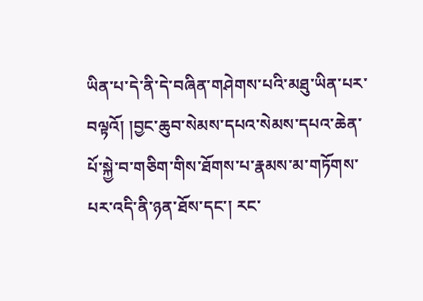ཡིན་པ་དེ་ནི་དེ་བཞིན་གཤེགས་པའི་མཐུ་ཡིན་པར་བལྟའོ། །བྱང་ཆུབ་སེམས་དཔའ་སེམས་དཔའ་ཆེན་པོ་སྐྱེ་བ་གཅིག་གིས་ཐོགས་པ་རྣམས་མ་གཏོགས་པར་འདི་ནི་ཉན་ཐོས་དང་། རང་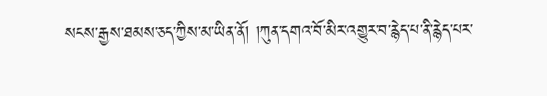སངས་རྒྱས་ཐམས་ཅད་ཀྱིས་མ་ཡིན་ནོ། །ཀུན་དགའ་བོ་མིར་འགྱུར་བ་རྙེད་པ་ནི་རྙེད་པར་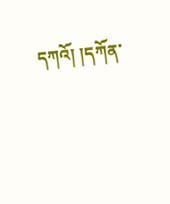དཀའོ། །དཀོན་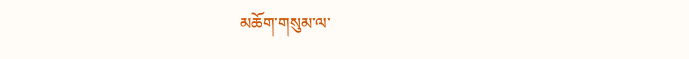མཆོག་གསུམ་ལ་